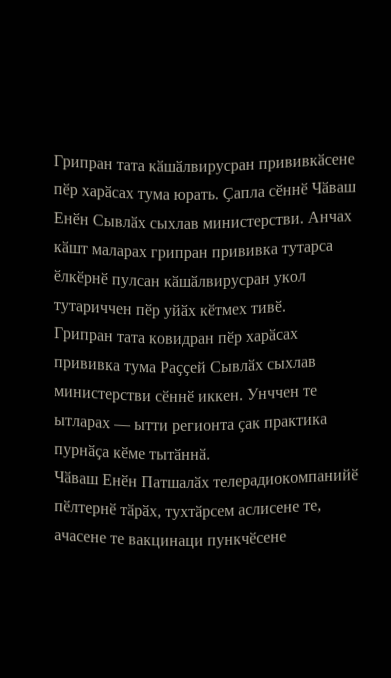Грипран тата кӑшӑлвирусран прививкӑсене пӗр харӑсах тума юрать. Ҫапла сӗннӗ Чӑваш Енӗн Сывлӑх сыхлав министерстви. Анчах кӑшт маларах грипран прививка тутарса ӗлкӗрнӗ пулсан кӑшӑлвирусран укол тутариччен пӗр уйӑх кӗтмех тивӗ.
Грипран тата ковидран пӗр харӑсах прививка тума Раҫҫей Сывлӑх сыхлав министерстви сӗннӗ иккен. Унччен те ытларах — ытти регионта ҫак практика пурнӑҫа кӗме тытӑннӑ.
Чӑваш Енӗн Патшалӑх телерадиокомпанийӗ пӗлтернӗ тӑрӑх, тухтӑрсем аслисене те, ачасене те вакцинаци пункчӗсене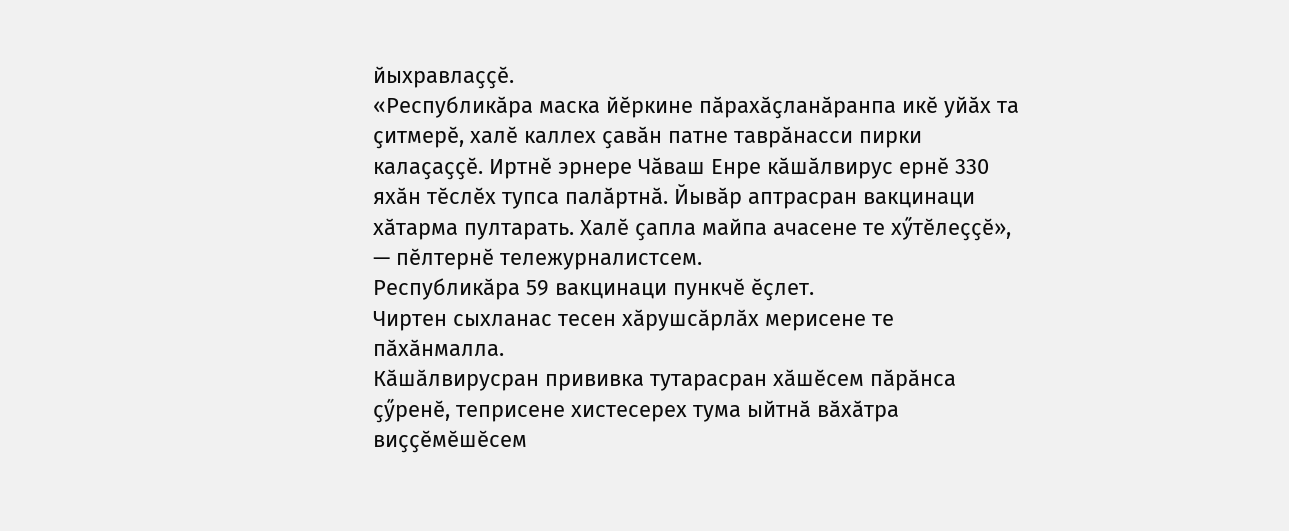йыхравлаҫҫӗ.
«Республикӑра маска йӗркине пӑрахӑҫланӑранпа икӗ уйӑх та ҫитмерӗ, халӗ каллех ҫавӑн патне таврӑнасси пирки калаҫаҫҫӗ. Иртнӗ эрнере Чӑваш Енре кӑшӑлвирус ернӗ 330 яхӑн тӗслӗх тупса палӑртнӑ. Йывӑр аптрасран вакцинаци хӑтарма пултарать. Халӗ ҫапла майпа ачасене те хӳтӗлеҫҫӗ», — пӗлтернӗ тележурналистсем.
Республикӑра 59 вакцинаци пункчӗ ӗҫлет.
Чиртен сыхланас тесен хӑрушсӑрлӑх мерисене те пӑхӑнмалла.
Кӑшӑлвирусран прививка тутарасран хӑшӗсем пӑрӑнса ҫӳренӗ, теприсене хистесерех тума ыйтнӑ вӑхӑтра виҫҫӗмӗшӗсем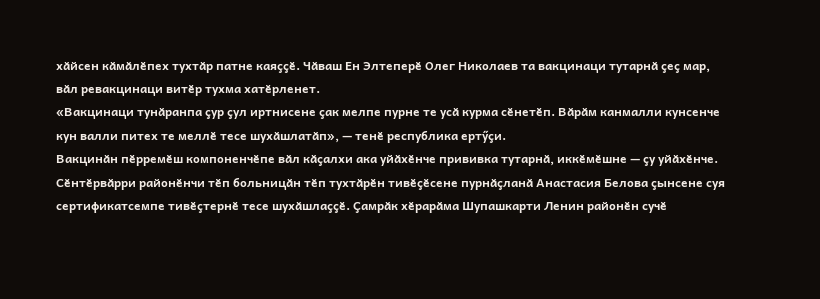хӑйсен кӑмӑлӗпех тухтӑр патне каяҫҫӗ. Чӑваш Ен Элтеперӗ Олег Николаев та вакцинаци тутарнӑ ҫеҫ мар, вӑл ревакцинаци витӗр тухма хатӗрленет.
«Вакцинаци тунӑранпа ҫур ҫул иртнисене ҫак мелпе пурне те усӑ курма сӗнетӗп. Вӑрӑм канмалли кунсенче кун валли питех те меллӗ тесе шухӑшлатӑп», — тенӗ республика ертӳҫи.
Вакцинӑн пӗрремӗш компоненчӗпе вӑл кӑҫалхи ака уйӑхӗнче прививка тутарнӑ, иккӗмӗшне — ҫу уйӑхӗнче.
Сӗнтӗрвӑрри районӗнчи тӗп больницӑн тӗп тухтӑрӗн тивӗҫӗсене пурнӑҫланӑ Анастасия Белова ҫынсене суя сертификатсемпе тивӗҫтернӗ тесе шухӑшлаҫҫӗ. Ҫамрӑк хӗрарӑма Шупашкарти Ленин районӗн сучӗ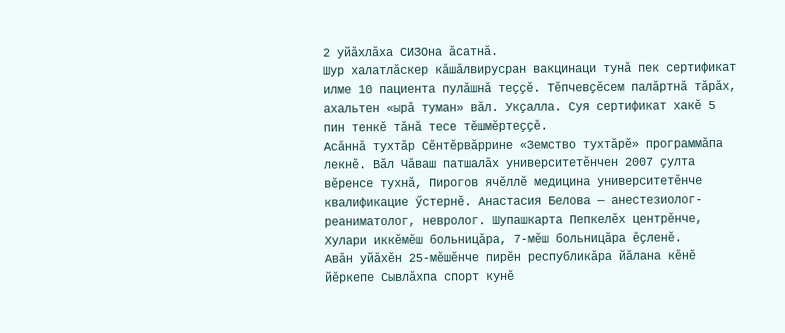2 уйӑхлӑха СИЗОна ӑсатнӑ.
Шур халатлӑскер кӑшӑлвирусран вакцинаци тунӑ пек сертификат илме 10 пациента пулӑшнӑ теҫҫӗ. Тӗпчевҫӗсем палӑртнӑ тӑрӑх, ахальтен «ырӑ туман» вӑл. Укҫалла. Суя сертификат хакӗ 5 пин тенкӗ тӑнӑ тесе тӗшмӗртеҫҫӗ.
Асӑннӑ тухтӑр Сӗнтӗрвӑррине «Земство тухтӑрӗ» программӑпа лекнӗ. Вӑл Чӑваш патшалӑх университетӗнчен 2007 ҫулта вӗренсе тухнӑ, Пирогов ячӗллӗ медицина университетӗнче квалификацие ӳстернӗ. Анастасия Белова — анестезиолог-реаниматолог, невролог. Шупашкарта Пепкелӗх центрӗнче, Хулари иккӗмӗш больницӑра, 7-мӗш больницӑра ӗҫленӗ.
Авӑн уйӑхӗн 25-мӗшӗнче пирӗн республикӑра йӑлана кӗнӗ йӗркепе Сывлӑхпа спорт кунӗ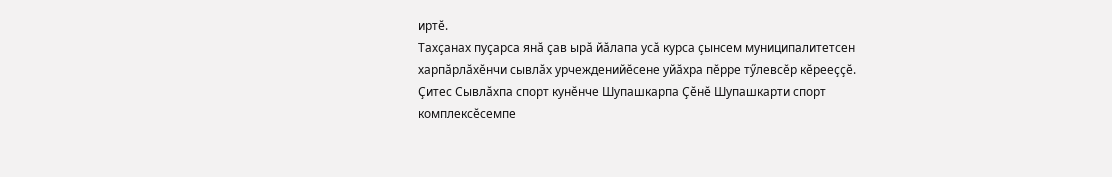иртӗ.
Тахҫанах пуҫарса янӑ ҫав ырӑ йӑлапа усӑ курса ҫынсем муниципалитетсен харпӑрлӑхӗнчи сывлӑх урчежденийӗсене уйӑхра пӗрре тӳлевсӗр кӗрееҫҫӗ.
Ҫитес Сывлӑхпа спорт кунӗнче Шупашкарпа Ҫӗнӗ Шупашкарти спорт комплексӗсемпе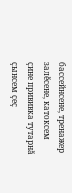бассейнсене, тренажер залӗсене, катоксем ҫине прививка тутарнӑ ҫынсем ҫеҫ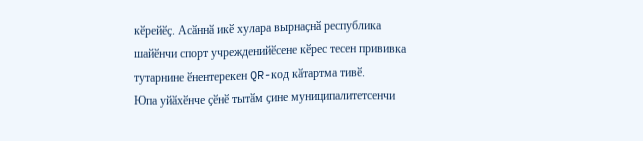кӗрейӗҫ. Асӑннӑ икӗ хулара вырнаҫнӑ республика шайӗнчи спорт учрежденийӗсене кӗрес тесен прививка тутарнине ӗнентерекен QR-код кӑтартма тивӗ.
Юпа уйӑхӗнче ҫӗнӗ тытӑм ҫине муниципалитетсенчи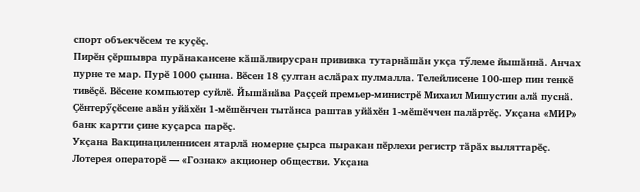спорт объекчӗсем те куҫӗҫ.
Пирӗн ҫӗршывра пурӑнакансене кӑшӑлвирусран прививка тутарнӑшӑн укҫа тӳлеме йышӑннӑ. Анчах пурне те мар. Пурӗ 1000 ҫынна. Вӗсен 18 ҫултан аслӑрах пулмалла. Телейлисене 100-шер пин тенкӗ тивӗҫӗ. Вӗсене компьютер суйлӗ. Йышӑнӑва Раҫҫей премьер-министрӗ Михаил Мишустин алӑ пуснӑ.
Ҫӗнтерӳҫӗсене авӑн уйӑхӗн 1-мӗшӗнчен тытӑнса раштав уйӑхӗн 1-мӗшӗччен палӑртӗҫ. Укҫана «МИР» банк картти ҫине куҫарса парӗҫ.
Укҫана Вакцинациленнисен ятарлӑ номерне ҫырса пыракан пӗрлехи регистр тӑрӑх выляттарӗҫ. Лотерея операторӗ — «Гознак» акционер обществи. Укҫана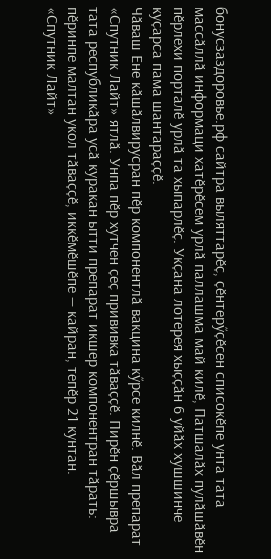бонусзаздоровье.рф сайтра выляттарӗҫ, ҫӗнтерӳҫӗсен списокӗпе унта тата массӑллӑ информаци хатӗрӗсем урлӑ паллашма май килӗ, Патшалӑх пулӑшӑвӗн пӗрлехи порталӗ урлӑ та хыпарлӗҫ. Укҫана лотерея хыҫҫӑн 6 уйӑх хушшинче куҫарса пама шантараҫҫӗ.
Чӑваш Ене кӑшӑлвирусран пӗр компонентлӑ вакцина кӳрсе килнӗ. Вӑл препарат «Спутник Лайт» ятлӑ. Унпа пӗр хутчен ҫеҫ прививка тӑваҫҫӗ. Пирӗн ҫӗршывра тата республикӑра усӑ куракан ытти препарат икшер компонентран тӑрать: пӗринпе малтан укол тӑваҫҫӗ, иккӗмӗшӗпе — кайран, тепӗр 21 кунтан.
«Спутник Лайт»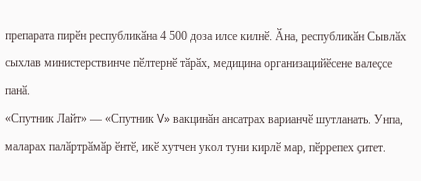препарата пирӗн республикӑна 4 500 доза илсе килнӗ. Ӑна, республикӑн Сывлӑх сыхлав министерствинче пӗлтернӗ тӑрӑх, медицина организацийӗсене валеҫсе панӑ.
«Спутник Лайт» — «Спутник V» вакцинӑн ансатрах варианчӗ шутланать. Унпа, маларах палӑртрӑмӑр ӗнтӗ, икӗ хутчен укол туни кирлӗ мар, пӗррепех ҫитет.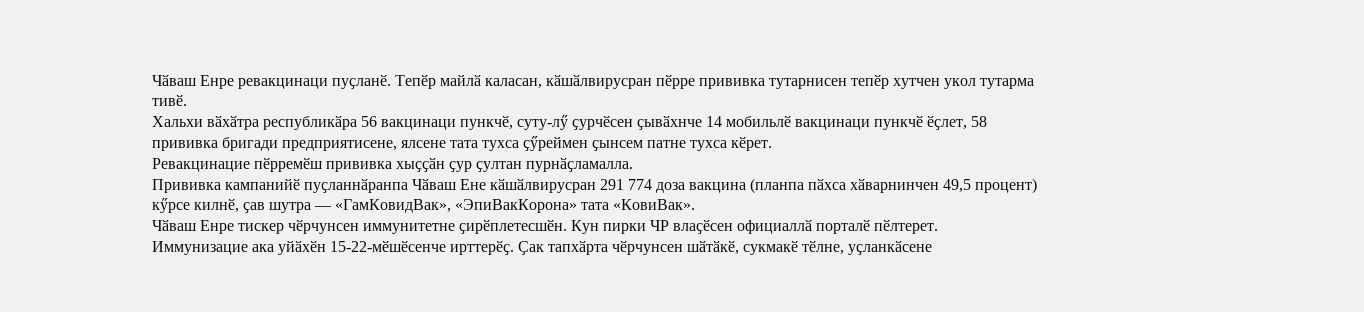Чӑваш Енре ревакцинаци пуҫланӗ. Тепӗр майлӑ каласан, кӑшӑлвирусран пӗрре прививка тутарнисен тепӗр хутчен укол тутарма тивӗ.
Хальхи вӑхӑтра республикӑра 56 вакцинаци пункчӗ, суту-лӳ ҫурчӗсен ҫывӑхнче 14 мобильлӗ вакцинаци пункчӗ ӗҫлет, 58 прививка бригади предприятисене, ялсене тата тухса ҫӳреймен ҫынсем патне тухса кӗрет.
Ревакцинацие пӗрремӗш прививка хыҫҫӑн ҫур ҫултан пурнӑҫламалла.
Прививка кампанийӗ пуҫланнӑранпа Чӑваш Ене кӑшӑлвирусран 291 774 доза вакцина (планпа пӑхса хӑварнинчен 49,5 процент) кӳрсе килнӗ, ҫав шутра — «ГамКовидВак», «ЭпиВакКорона» тата «КовиВак».
Чӑваш Енре тискер чӗрчунсен иммунитетне ҫирӗплетесшӗн. Кун пирки ЧР влаҫӗсен официаллӑ порталӗ пӗлтерет.
Иммунизацие ака уйӑхӗн 15-22-мӗшӗсенче ирттерӗҫ. Ҫак тапхӑрта чӗрчунсен шӑтӑкӗ, сукмакӗ тӗлне, уҫланкӑсене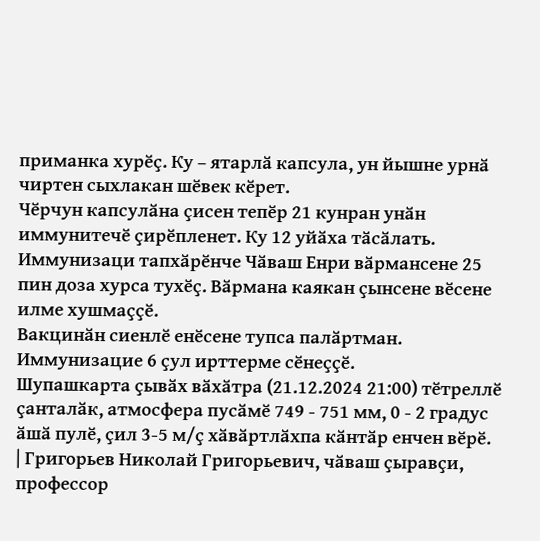приманка хурӗҫ. Ку – ятарлӑ капсула, ун йышне урнӑ чиртен сыхлакан шӗвек кӗрет.
Чӗрчун капсулӑна ҫисен тепӗр 21 кунран унӑн иммунитечӗ ҫирӗпленет. Ку 12 уйӑха тӑсӑлать. Иммунизаци тапхӑрӗнче Чӑваш Енри вӑрмансене 25 пин доза хурса тухӗҫ. Вӑрмана каякан ҫынсене вӗсене илме хушмаҫҫӗ.
Вакцинӑн сиенлӗ енӗсене тупса палӑртман. Иммунизацие 6 ҫул ирттерме сӗнеҫҫӗ.
Шупашкарта ҫывӑх вӑхӑтра (21.12.2024 21:00) тӗтреллӗ ҫанталӑк, атмосфера пусӑмӗ 749 - 751 мм, 0 - 2 градус ӑшӑ пулӗ, ҫил 3-5 м/ҫ хӑвӑртлӑхпа кӑнтӑр енчен вӗрӗ.
| Григорьев Николай Григорьевич, чӑваш ҫыравҫи, профессор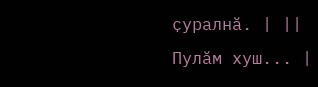ҫуралнӑ. | ||
Пулӑм хуш... |